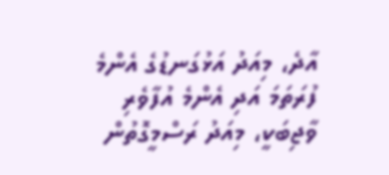އާދެ، މިއަދު އަޅުގަނޑުގެ އެންމެ ފުރަތަމަ އަދި އެންމެ އުފާވެރި ވާޖިބަކީ، މިއަދު ރަސްމީގޮތުން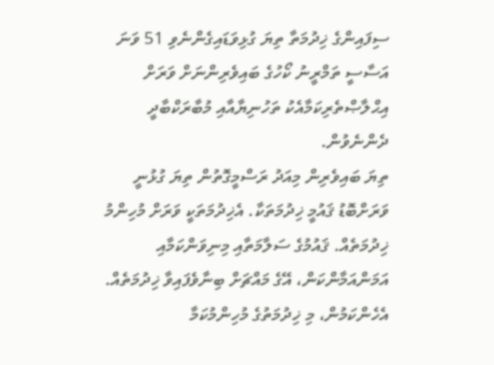ސިފައިންގެ ޚިދުމަތާ ތިޔަ ގުޅިވަޑައިގެންނެވި 51 ވަނަ އަސާސީ ތަމްރީނު ކޯހުގެ ބައިވެރިންނަށް ވަރަށް އިޙްލާޞްތެރިކަމާއެކު ތަހުނިޔާއާއި މުބާރަކްބާދީ ދެންނެވުން.
ތިޔަ ބައިވެރިން މިއަދު ރަސްމީގޮތުން ތިޔަ ގުޅުނީ ވަރަށްބޮޑު ޤައުމީ ޚިދުމަތަކާ. އެޚިދުމަތަކީ ވަރަށް މުހިންމު ޚިދުމަތެއް. ޤައުމުގެ ސަލާމަތާއި މިނިވަންކަމާއި އަމަންއަމާންކަން، އޭގެ މައްޗަށް ބިނާވެފައިވާ ޚިދުމަތެއް. އެހެންކަމުން، މި ޚިދުމަތުގެ މުހިންމުކަމާ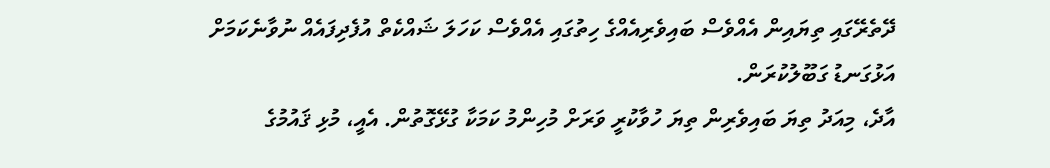ދޭތެރޭގައި ތިޔައިން އެއްވެސް ބައިވެރިއެއްގެ ހިތުގައި އެއްވެސް ކަހަލަ ޝައްކެތް އުފެދިފައެއް ނުވާނެކަމަށް އަޅުގަނޑު ގަބޫލުކުރަން.
އާދެ، މިއަދު ތިޔަ ބައިވެރިން ތިޔަ ހުވާކުރީ ވަރަށް މުހިންމު ކަމަކާ ގުޅޭގޮތުން. އެއީ، މުޅި ޤައުމުގެ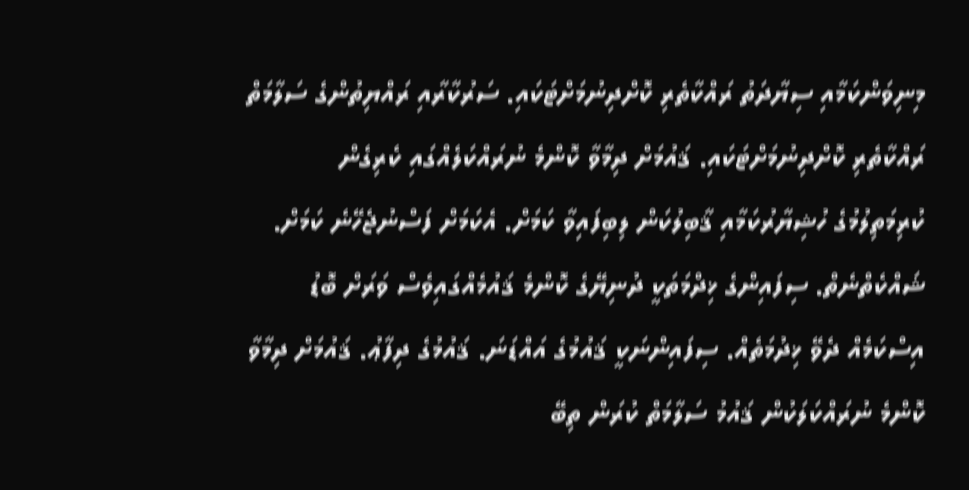މިނިވަންކަމާއި ސިޔާދަތު ރައްކާތެރި ކޮށްދިނުމަށްޓަކައި. ސަރުކާރާއި ރައްޔިތުންގެ ސަލާމަތް ރައްކާތެރި ކޮށްދިނުމަށްޓަކައި. ޤައުމަށް ދިމާވާ ކޮންމެ ނުރައްކަލެއްގައި ކެރިގެން ކުރިމަތިލުމުގެ ހުޝިޔާރުކަމާއި ޤާބިލުކަން ލިބިފައިވާ ކަމަށް. އެކަމަށް ފަސްނުޖެހޭނެ ކަމަށް.
ޝައްކެތްނެތް. ސިފައިންގެ ޚިދްމަތަކީ ދުނިޔޭގެ ކޮންމެ ޤައުމެއްގައިވެސް ވަރަށް ބޮޑު އިސްކަމެއް ދެވޭ ޚިދުމަތެއް. ސިފައިންނަކީ ޤައުމުގެ އައްޑަނަ. ޤައުމުގެ ދިފާޢު. ޤައުމަށް ދިމާވާ ކޮންމެ ނުރައްކަލަކުން ޤައުމު ސަލާމަތް ކުރަން ތިބޭ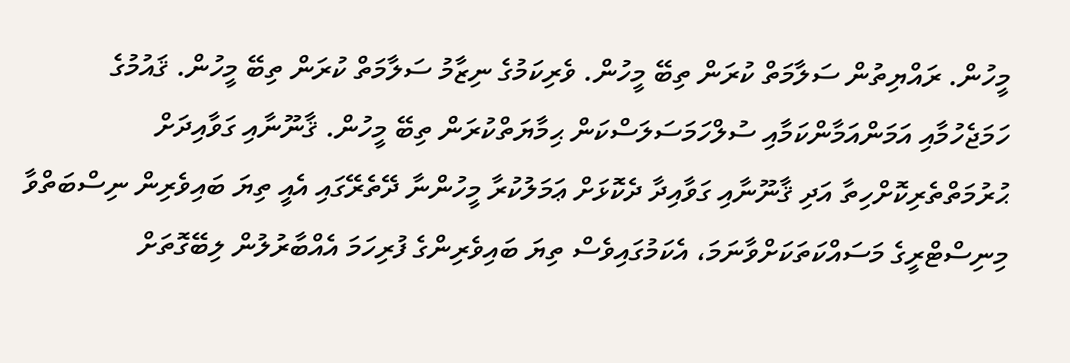މީހުން. ރައްޔިތުން ސަލާމަތް ކުރަން ތިބޭ މީހުން. ވެރިކަމުގެ ނިޒާމު ސަލާމަތް ކުރަން ތިބޭ މީހުން. ޤައުމުގެ ހަމަޖެހުމާއި އަމަންއަމާންކަމާއި ސުލްހަމަސަލަސްކަން ޙިމާޔަތްކުރަން ތިބޭ މީހުން. ޤާނޫނާއި ގަވާއިދަށް ޙުރުމަތްތެރިކޮށްހިތާ އަދި ޤާނޫނާއި ގަވާއިދާ ދެކޮޅަށް ޢަމަލުކުރާ މީހުންނާ ދޭތެރޭގައި އެއީ ތިޔަ ބައިވެރިން ނިސްބަތްވާ މިނިސްޓްރީގެ މަސައްކަތަކަށްވާނަމަ، އެކަމުގައިވެސް ތިޔަ ބައިވެރިންގެ ފުރިހަމަ އެއްބާރުލުން ލިބޭގޮތަށް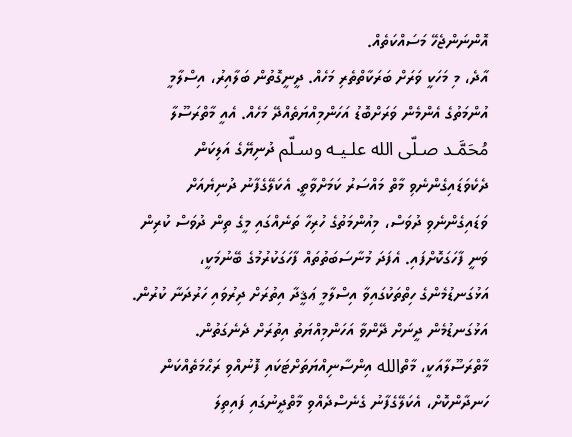އޮންނަންޖެހޭ މަސައްކަތެއް.
އާދެ، މި މަހަކީ ވަރަށް ބަރަކާތްތެރި މަހެއް. ދީނީގޮތުން ބަލާއިރު، އިސްލާމީ އުންމަތުގެ އެންމެން ވަރަށްބޮޑު އަހަންމިއްޔަތެއްދޭ މަހެއް. އެއީ މާތްރަސޫލާ مُحَمَّـد صـلّى الله علـيـه وسـلّم ދުނިޔޭގެ އަލިކަން ދެކެވަޑައިގެންނެވި މާތް މައްސަރު ކަމަށްވާތީ. އެކަލޭގެފާނު ދުނިޔެއަށް ވަޑައިގެންނެވި ދުވަސް، މިއުންމަތުގެ ހުރިހާ ތަނެއްގައި މީގެ ތިން ދުވަސް ކުރިން ވަނީ ފާހަގަކޮށްފައި. އެފަދަ މުނާސަބަތުތައް ފާހަގަކުރުމުގެ ބޭނުމަކީ، އަޅުގަނޑުމެންގެ ހިތްތަކުގައިވާ އިސްލާމީ ޢަޤީދާ އިތުރަށް ދިރުވައި ހަރުދަނާ ކުރުން. އަޅުގަނޑުމެން ދީނަށް ދޭންވާ އަހަންމިއްޔަތު އިތުރަށް ދެނެގަތުން. މާތްރަސޫލާއަކީ، މާތްالله އިންސާނިއްޔަތަށްޓަކައި ފޮނުއްވި ރަޙްމަތެއްކަން ހަނދާންކޮށް، އެކަލޭގެފާނު ގެނެސްދެއްވި މާތްދީނުގައި ފައިތިލަ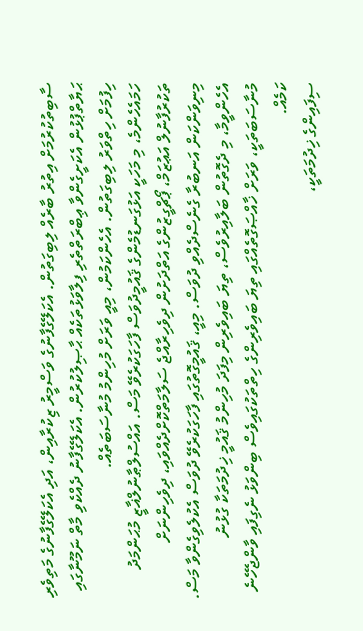ސާބިތުކުރުމަށް އިތުރު ބާރެއް ލިބިގަތުން. އެކަލޭގެފާނުގެ ވަސްމީރު ޒިކުރާއިން، އަދި އެކަލޭގެފާނުގެ މަތިވެރި ޙަޔާތްޕުޅުން އެކަށީގެންވާ ޢިބްރަތްތެރި ފިލާވަޅުތަކެއް ޙާޞިލުކުރުން. އެކަލޭގެފާނު ދެއްކެވި މާތް ނަމޫނާގައި ހިފުމަށް ހިތްވަރު ލިބިގަތުން. އެހެންކަމުން، މިއީ ވަރަށް މުހިންމު މުނާސަބަތެއް.
ހަމައެހެންމެ، މި މަހަކީ އަޅުގަނޑުމެންގެ ޤައުމީދުވަސް ފާހަގަކުރެވޭ މަސް. އައްސުލްޠާނުލްޣާޒީ މުޙަންމަދު ތަކުރުފާނުލް އަޢުޒަމް، ޕޯޗްގީޒުންގެ އަތްދަށުން ދިވެހިރާއްޖެ ސަލާމަތްކޮށްދެއްވައި، ދިވެހިންނަށް މިނިވަންކަން އަނބުރާ ގެނެސްދެއްވި ދުވަސް. މިއީ، ޤައުމީގޮތުގައި ފާހަގަކުރެވޭ ދުވަސް އެކުލެވިގެންވާ މަސް. އެހެންވީމާ، މި ދެގޮތުން ބަލާއިރުވެސް، ތިޔަ ބައިވެރިން މިފަދަ މުހިންމު ޤައުމީ ޚިދުމަތަކާ ގުޅުނު މުނާސަބަތަކީ، ވަރަށް ޚާއްޞަގޮތެއްގައި ތިޔަ ބައިވެރިންގެ ހިތްތަކުގައިވެސް ބިންވަޅު ނެގިފައި ވާންޖެހޭނެ ކަމެއް.
ސިފައިންގެ ޚިދުމަތަކީ،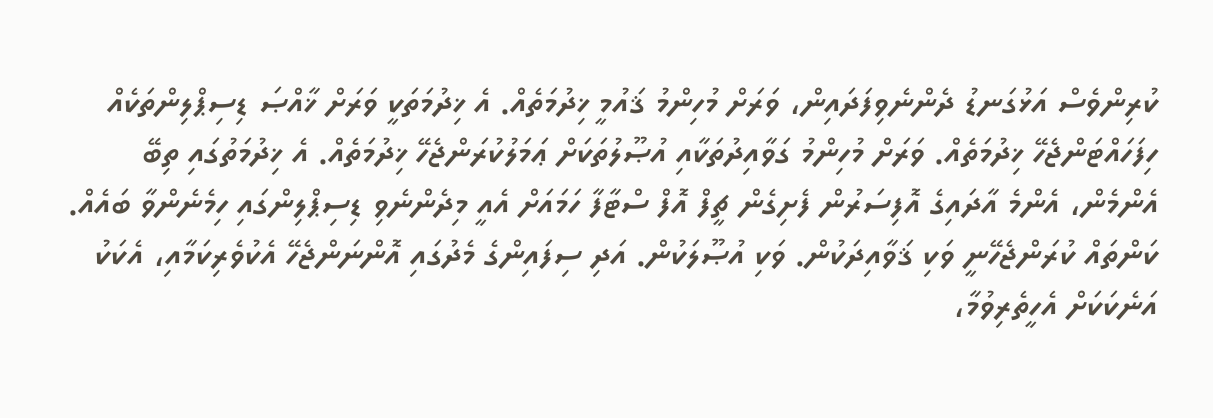ކުރިންވެސް އަޅުގަނޑު ދެންނެވިފަދައިން، ވަރަށް މުހިންމު ޤައުމީ ޚިދުމަތެއް. އެ ޚިދުމަތަކީ ވަރަށް ޚާއްޞަ ޑިސިޕްލިންތަކެއް ހިފަހައްޓަންޖެހޭ ޚިދުމަތެއް. ވަރަށް މުހިންމު ގަވާއިދުތަކާއި އުޞޫލުތަކަށް ޢަމަލުކުރަންޖެހޭ ޚިދުމަތެއް. އެ ޚިދުމަތުގައި ތިބޭ އެންމެން، އެންމެ އާދައިގެ އޮފިސަރުން ފެށިގެން ޗީފް އޮފް ސްޓާފާ ހަމައަށް އެއީ މިދެންނެވި ޑިސިޕްލިންގައި ހިމެނެންވާ ބައެއް. ކަންތައް ކުރަންޖެހޭނީ ވަކި ޤަވާއިދަކުން. ވަކި އުޞޫލަކުން. އަދި ސިފައިންގެ މެދުގައި އޮންނަންޖެހޭ އެކުވެރިކަމާއި، އެކަކު އަނެކަކަށް އެހީތެރިވުމާ،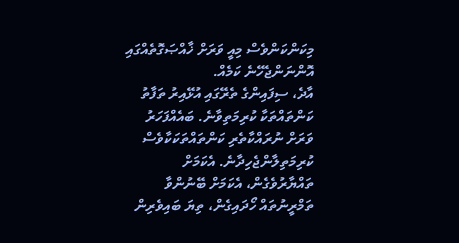މިކަންކަންވެސް މިއީ ވަރަށް ޚާއްޞަގޮތެއްގައި އޮންނަންޖެހޭނެ ކަމެއް.
އާދެ، ސިފައިންގެ ތެރޭގައި އުޅޭއިރު ތަފާތު ކަންތައްތަކާ ކުރިމަތިވާނެ. ބައެއްފަހަރު ވަރަށް ނުރައްކާތެރި ކަންތައްތަކަކާވެސް ކުރިމަތިލާންޖެހިދާނެ. އެކަމަށް ތައްޔާރުވެގެން، އެކަމަށް ބޭނުންވާ ތަމްރީނުތައް ހޯދައިގެން، ތިޔަ ބައިވެރިން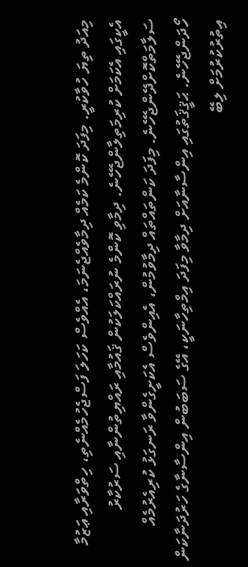މިއަދު ތިޔަ ހުވާކުރީ. މިފަދަ ކޮންމެ ކަމެއް ދިމާވެއްޖެނަމަ، އެއްވެސް ކަހަލަ ފަސްޖެހުމެއްނެތި، ހިތްވަރާއި ޢަޒުމާ އެކީގައި އެކަމަށް ކުރިމަތިލާންޖެހޭނެ. ދިމާވި ކޮންމެ ނުރައްކަލަކުން ޤައުމާއި ރައްޔިތުންނާއި ސަރުކާރު ސަލާމަތްކޮށްދޭންޖެހޭނެ. މިފަދަ ކަންތައްތައް ދިމާވުމުން، އެއިންވެސް އެކަށީގެންވާ ރަނގަޅު ކުރިއެރުމެއް ހޯދަންޖެހޭނެ. ޙަޤީޤަތުގައި އިންސާނާއަށް ދިމާވާ މިފަދަ އިމްތިހާނަކީ، އޭގެ ސަބަބުން އިންސާނާގެ ހަރުދަނާކަން އިތުރުކުރުމަށް ލިބޭ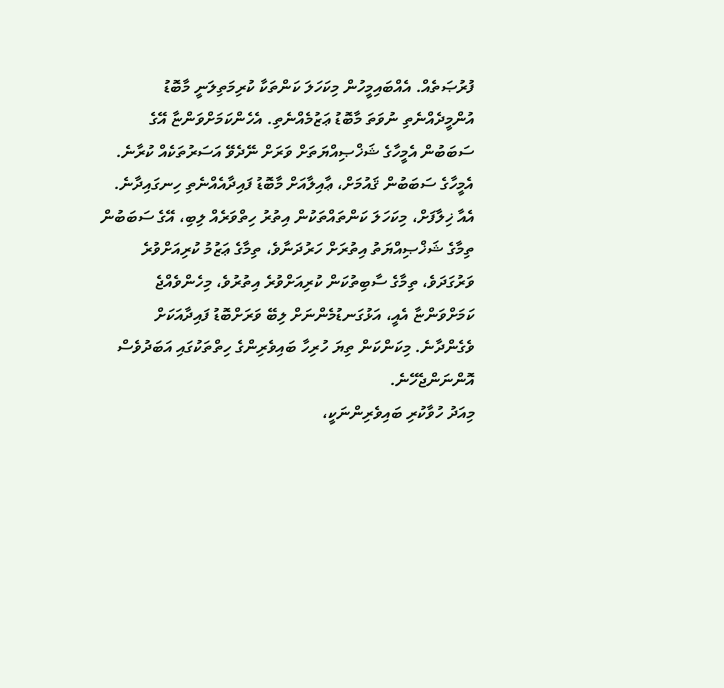ފުރުޞަތެއް. އެއްބައިމީހުން މިކަހަލަ ކަންތަކާ ކުރިމަތިލަނީ މާބޮޑު އުންމީދެއްނެތި ނުވަތަ މާބޮޑު ޢަޒުމެއްނެތި. އެހެންކަމަށްވަންޏާ އޭގެ ސަބަބުން އެމީހާގެ ޝަޚްޞިއްޔަތަށް ވަރަށް ނޭދެވޭ އަސަރުތަކެއް ކުރާނެ. އެމީހާގެ ސަބަބުން ޤައުމަށް، ޢާއިލާއަށް މާބޮޑު ފައިދާއެއްނެތި ހިނގައިދާނެ. އެއާ ޚިލާފަށް، މިކަހަލަ ކަންތައްތަކުން އިތުރު ހިތްވަރެއް ލިބި، އޭގެ ސަބަބުން ތިމާގެ ޝަޚްޞިއްޔަތު އިތުރަށް ހަރުދަނާވެ، ތިމާގެ ޢަޒުމު ކުރިއަށްވުރެ ވަރުގަދަވެ، ތިމާގެ ސާބިތުކަން ކުރިއަށްވުރެ އިތުރުވެ، މިހެންވެއްޖެ ކަމަށްވަންޏާ އެއީ، އަޅުގަނޑުމެންނަށް ލިބޭ ވަރަށްބޮޑު ފައިދާއަކަށް ވެގެންދާނެ. މިކަންކަން ތިޔަ ހުރިހާ ބައިވެރިންގެ ހިތްތަކުގައި އަބަދުވެސް އޮންނަންޖެހޭނެ.
މިއަދު ހުވާކުރި ބައިވެރިންނަކީ،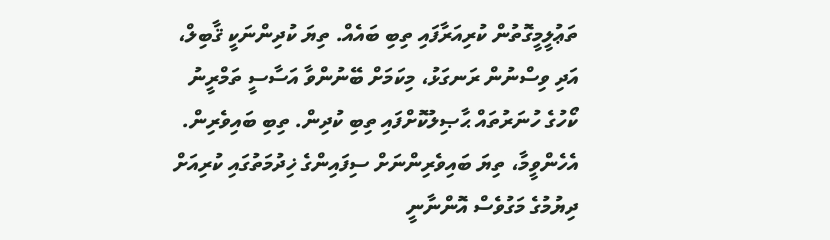ތަޢުލީމީގޮތުން ކުރިއަރާފައި ތިބި ބައެއް. ތިޔަ ކުދިންނަކީ ޤާބިލް، އަދި ވިސްނުން ރަނގަޅު، މިކަމަށް ބޭނުންވާ އަސާސީ ތަމްރީނު ކޯހުގެ ހުނަރުތައް ޙާޞިލުކޮށްފައި ތިބި ކުދިން. ތިބި ބައިވެރިން. އެހެންވީމާ، ތިޔަ ބައިވެރިންނަށް ސިފައިންގެ ޚިދުމަތުގައި ކުރިއަށް ދިޔުމުގެ މަގުވެސް އޮންނާނީ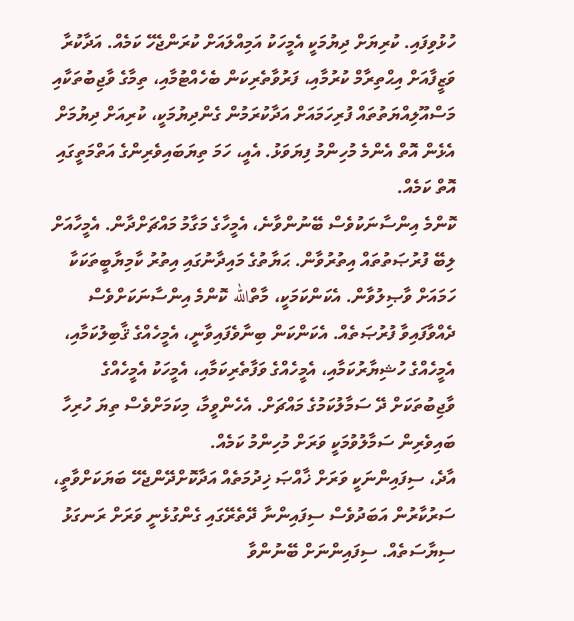ހުޅުވިފައި. ކުރިޔަށް ދިޔުމަކީ އެމީހަކު އަމިއްލައަށް ކުރަންޖެހޭ ކަމެއް. އަދާކުރާ ވަޒީފާއަށް އިޙްތިރާމް ކުރުމާއި، ފަރުވާތެރިކަން ބެހެއްޓުމާއި، ތިމާގެ ވާޖިބުތަކާއި މަސްއޫލިއްޔަތުތައް ފުރިހަމައަށް އަދާކުރަމުން ގެންދިޔުމަކީ، ކުރިއަށް ދިޔުމަށް އެޅެން އޮތް އެންމެ މުހިންމު ފިޔަވަޅު. އެއީ، ހަމަ ތިޔަބައިވެރިންގެ އަތްމަތީގައި އޮތް ކަމެއް.
ކޮންމެ އިންސާނަކުވެސް ބޭނުންވާނެ، އެމީހާގެ މަގާމު މައްޗަށްދާން. އެމީހާއަށް ލިބޭ ފުރުޞަތުތައް އިތުރުވާން. ޙަޔާތުގެ މައިދާނުގައި އިތުރު ކާމިޔާބީތަކަކާ ހަމައަށް ވާޞިލުވާން. އެކަންކަމަކީ، މާތްالله ކޮންމެ އިންސާނަކަށްވެސް ދެއްވާފައިވާ ފުރުޞަތެއް. އެކަންކަން ބިނާވެފައިވާނީ، އެމީހެއްގެ ޤާބިލުކަމާއި، އެމީހެއްގެ ހުޝިޔާރުކަމާއި، އެމީހެއްގެ ވަފާތެރިކަމާއި، އެމީހަކު އެމީހެއްގެ ވާޖިބުތަކަށް ދޭ ސަމާލުކަމުގެ މައްޗަށް. އެހެންވީމާ، މިކަމަށްވެސް ތިޔަ ހުރިހާ ބައިވެރިން ސަމާލުވުމަކީ ވަރަށް މުހިންމު ކަމެއް.
އާދެ، ސިފައިންނަކީ ވަރަށް ޚާއްޞަ ޚިދުމަތެއް އަދާކޮށްދޭންޖެހޭ ބަޔަކަށްވާތީ، ސަރުކާރުން އަބަދުވެސް ސިފައިންނާ ދޭތެރޭގައި ގެންގުޅެނީ ވަރަށް ރަނގަޅު ސިޔާސަތެއް. ސިފައިންނަށް ބޭނުންވާ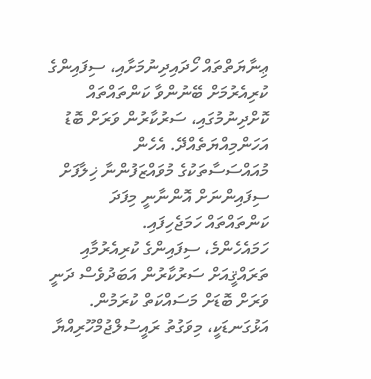ޢިނާޔަތްތައް ހޯދައިދިނުމަށާއި، ސިފައިންގެ ކުރިއެރުމަށް ބޭނުންވާ ކަންތައްތައް ކޮށްދިނުމުގައި، ސަރުކާރުން ވަރަށް ބޮޑު އަހަންމިއްޔަތެއްދޭ. އެހެން މުއައްސަސާތަކުގެ މުވައްޒަފުންނާ ޚިލާފަށް ސިފައިންނަށް އޮންނާނީ މިފަދަ ކަންތައްތައް ހަމަޖެހިފައި.
ހަމައެހެންމެ، ސިފައިންގެ ކުރިއެރުމާއި ތަރައްޤީއަށް ސަރުކާރުން އަބަދުވެސް ދަނީ ވަރަށް ބޮޑަށް މަސައްކަތް ކުރަމުން. އަޅުގަނޑަކީ، މިވަގުތު ރައީސުލްޖުމްހޫރިއްޔާ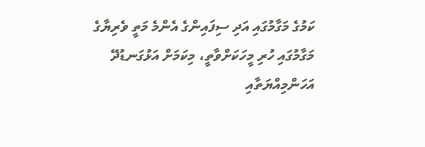ކަމުގެ މަގާމުގައި އަދި ސިފައިންގެ އެންމެ މަތީ ވެރިޔާގެ މަގާމުގައި ހުރި މީހަކަށްވާތީ، މިކަމަށް އަޅުގަނޑުދޭ އަހަންމިއްޔަތާއި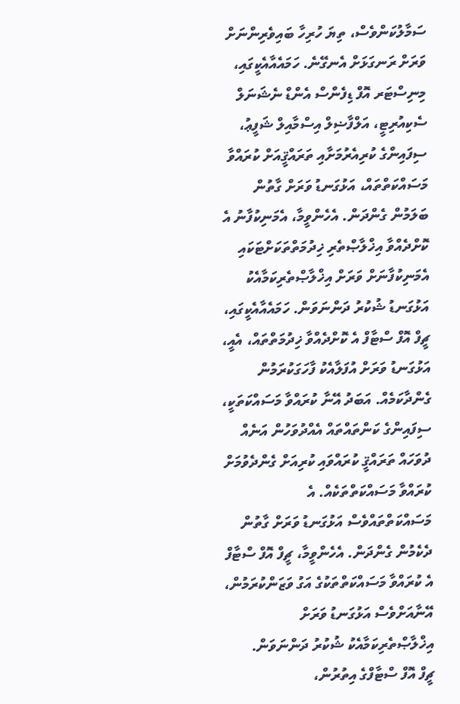ސަމާލުކަންވެސް، ތިޔަ ހުރިހާ ބައިވެރިންނަށް ވަރަށް ރަނގަޅަށް އެނގޭނެ. ހަމައެއާއެކީގައި، މިނިސްޓަރ އޮފް ޑިފެންސް އެންޑް ނެޝަނަލް ސެކިއުރިޓީ، އަލްފާޟިލް އިސްމާއިލް ޝަފީޢު، ސިފައިންގެ ކުރިއެރުމަށާއި ތަރައްޤީއަށް ކުރައްވާ މަސައްކަތްތައް، އަޅުގަނޑު ވަރަށް ގާތުން ބަލަމުން ގެންދަން. އެހެންވީމާ، އެމަނިކުފާނު އެ ކޮށްދެއްވާ އިޚްލާޞްތެރި ޚިދުމަތްތަކަށްޓަކައި އެމަނިކުފާނަށް ވަރަށް އިޚްލާޞްތެރިކަމާއެކު އަޅުގަނޑު ޝުކުރު ދަންނަވަން. ހަމައެއާއެކީގައި، ޗީފް އޮފް ސްޓާފް އެ ކޮށްދެއްވާ ޚިދުމަތްތައް، އެއީ، އަޅުގަނޑު ވަރަށް އުފަލާއެކު ފާހަގަކުރަމުން ގެންދާކަމެއް. އަބަދު އޭނާ ކުރައްވާ މަސައްކަތަކީ، ސިފައިންގެ ކަންތައްތައް އެއްދުވަހުން އަނެއް ދުވަހައް ތަރައްޤީ ކުރައްވައި ކުރިއަށް ގެންދެވުމަށް ކުރައްވާ މަސައްކަތްތަކެއް. އެ މަސައްކަތްތައްވެސް އަޅުގަނޑު ވަރަށް ގާތުން ދެކެމުން ގެންދަން. އެހެންވީމާ، ޗީފް އޮފް ސްޓާފް އެ ކުރައްވާ މަސައްކަތްތަކުގެ އަގު ވަޒަންކުރަމުން، އޭނާއަށްވެސް އަޅުގަނޑު ވަރަށް އިޚްލާޞްތެރިކަމާއެކު ޝުކުރު ދަންނަވަން.
ޗީފް އޮފް ސްޓާފްގެ އިތުރުން،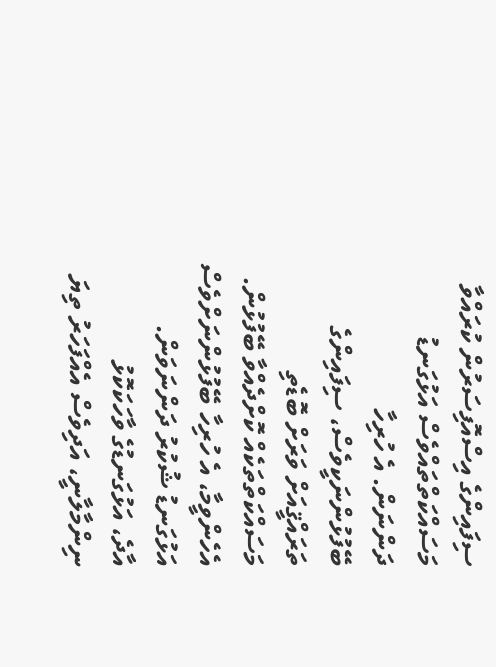ސިފައިންގެ އިސްއޮފިސަރުން ކުރައްވާ މަސައްކަތްތައްވެސް އަޅުގަނޑު ދަންނަން. އެ ހުރިހާ ބޭފުޅުންނަކީވެސް، ސިފައިންގެ ތަރައްޤީއަށް ވަރަށް ބޮޑެތި މަސައްކަތްތަކެއް ކޮށްދެއްވާ ބޭފުޅުން. އެހެންވީމާ، އެ ހުރިހާ ބޭފުޅުންނަށްވެސް އަޅުގަނޑު ޝުކުރު ދަންނަވަން.
އާދެ، އަޅުގަނޑުގެ ވާހަކަކޮޅު ނިންމާލާނީ، އަދިވެސް އެއްފަހަރު ތިޔަ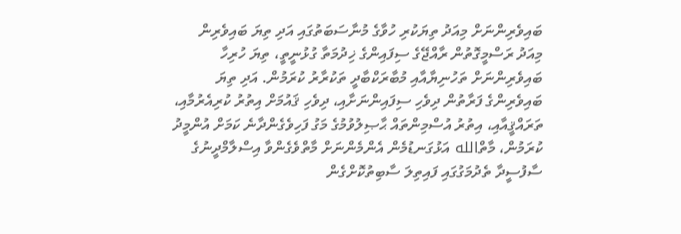ބައިވެރިންނަށް މިއަދު ތިޔަކުރި ހުވާގެ މުނާސަބަތުގައި އަދި ތިޔަ ބައިވެރިން މިއަދު ރަސްމީގޮތުން ރާއްޖޭގެ ސިފައިންގެ ޚިދުމަތާ ގުޅުނީތީ، ތިޔަ ހުރިހާ ބައިވެރިންނަށް ތަހުނިޔާއާއި މުބާރަކްބާދީ ތަކުރާރު ކުރަމުން. އަދި ތިޔަ ބައިވެރިންގެ ފަރާތުން ދިވެހި ސިފައިންނަށާއި، ދިވެހި ޤައުމަށް އިތުރު ކުރިއެރުމާއި، ތަރައްޤީއާއި، އިތުރު އުސްމިންތައް ޙާޞިލުވުމުގެ މަގު ފަހިވެގެންދާނެ ކަމަށް އުންމީދު ކުރަމުން، މާތްالله އަޅުގަނޑުމެން އެންމެންނަށް މާތްވެގެންވާ އިސްލާމްދީނުގެ ސާފުސީދާ ތެދުމަގުގައި ފައިތިލަ ސާބިތުކޮށްގެން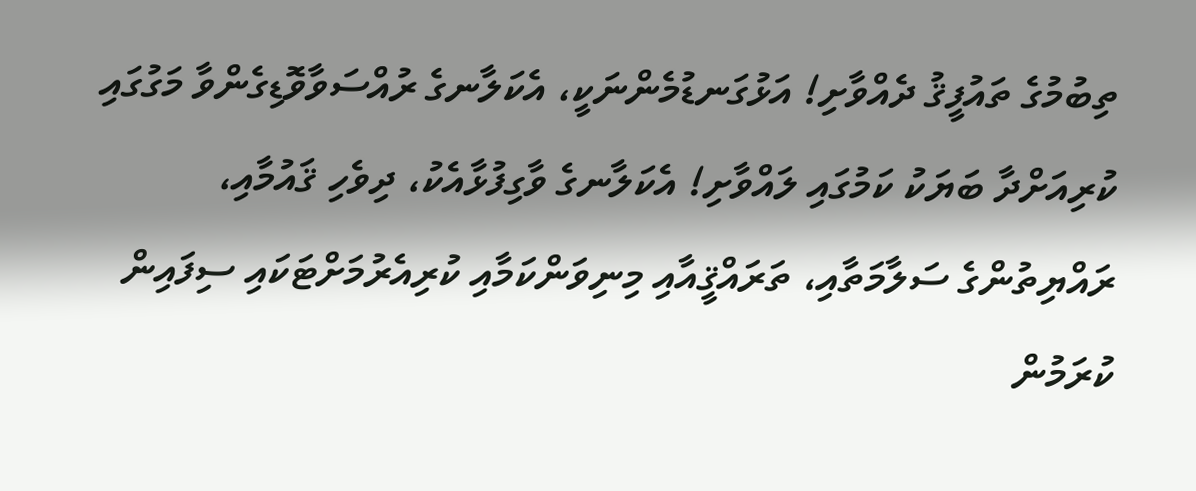ތިބުމުގެ ތައުފީޤު ދެއްވާށި! އަޅުގަނޑުމެންނަކީ، އެކަލާނގެ ރުއްސަވާވޮޑިގެންވާ މަގުގައި ކުރިއަށްދާ ބަޔަކު ކަމުގައި ލައްވާށި! އެކަލާނގެ ވާގިފުޅާއެކު، ދިވެހި ޤައުމާއި، ރައްޔިތުންގެ ސަލާމަތާއި، ތަރައްޤީއާއި މިނިވަންކަމާއި ކުރިއެރުމަށްޓަކައި ސިފައިން ކުރަމުން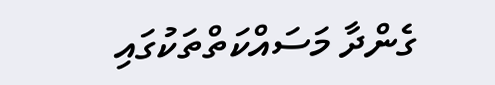ގެންދާ މަސައްކަތްތަކުގައި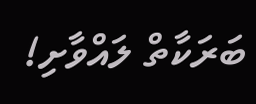ބަރަކާތް ލައްވާށި!